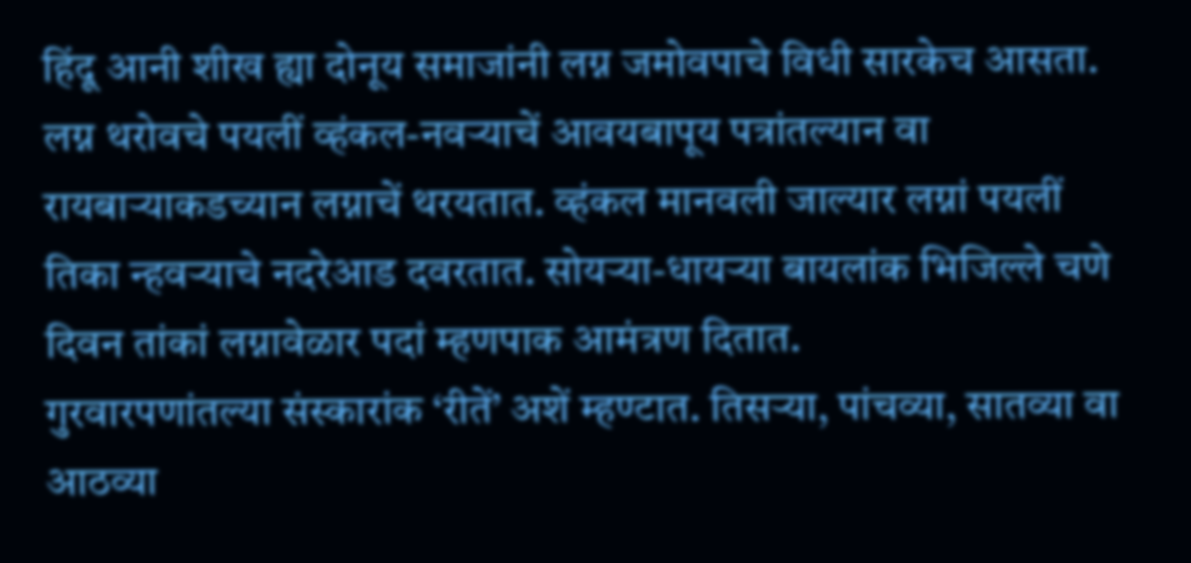हिंदू आनी शीख ह्या दोनूय समाजांनी लग्न जमोवपाचे विधी सारकेच आसता. लग्न थरोवचे पयलीं व्हंकल-नवऱ्याचें आवयबापूय पत्रांतल्यान वा रायबाऱ्याकडच्यान लग्नाचें थरयतात. व्हंकल मानवली जाल्यार लग्नां पयलीं तिका न्हवऱ्याचे नदरेआड दवरतात. सोयऱ्या-धायऱ्या बायलांक भिजिल्ले चणे दिवन तांकां लग्नावेळार पदां म्हणपाक आमंत्रण दितात.
गुरवारपणांतल्या संस्कारांक ‘रीतें’ अशें म्हण्टात. तिसऱ्या, पांचव्या, सातव्या वा आठव्या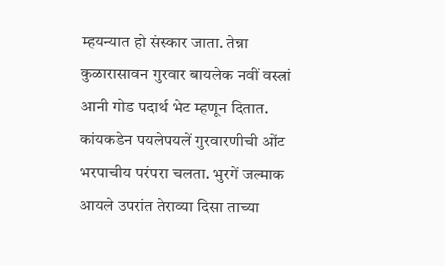म्हयन्यात हो संस्कार जाता. तेन्ना कुळारासावन गुरवार बायलेक नवीं वस्त्रां आनी गोड पदार्थ भेट म्हणून दितात. कांयकडेन पयलेपयलें गुरवारणीची ओंट भरपाचीय परंपरा चलता. भुरगें जल्माक आयले उपरांत तेराव्या दिसा ताच्या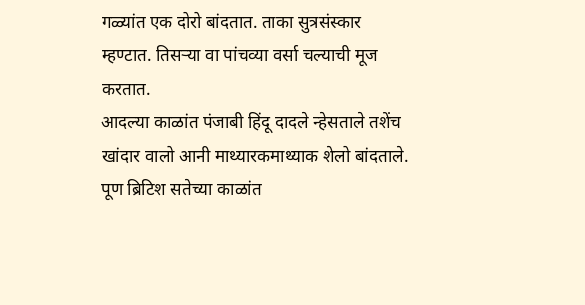गळ्यांत एक दोरो बांदतात. ताका सुत्रसंस्कार म्हण्टात. तिसऱ्या वा पांचव्या वर्सा चल्याची मूज करतात.
आदल्या काळांत पंजाबी हिंदू दादले न्हेसताले तशेंच खांदार वालो आनी माथ्यारकमाथ्याक शेलो बांदताले. पूण ब्रिटिश सतेच्या काळांत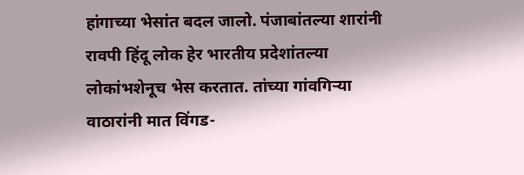हांगाच्या भेसांत बदल जालो. पंजाबांतल्या शारांनी रावपी हिंदू लोक हेर भारतीय प्रदेशांतल्या लोकांभशेनूच भेस करतात. तांच्या गांवगिऱ्या वाठारांनी मात विंगड-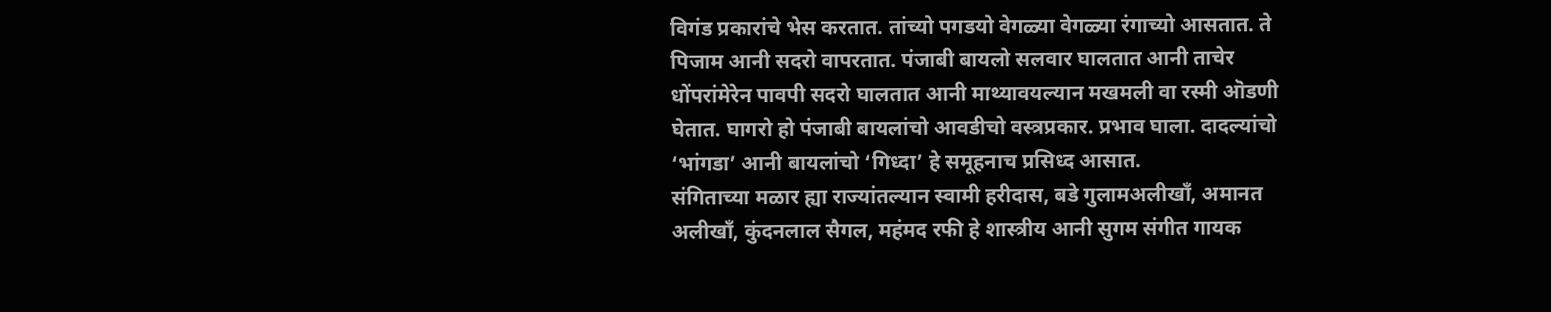विगंड प्रकारांचे भेस करतात. तांच्यो पगडयो वेगळ्या वेगळ्या रंगाच्यो आसतात. ते पिजाम आनी सदरो वापरतात. पंजाबी बायलो सलवार घालतात आनी ताचेर धोंपरांमेरेन पावपी सदरो घालतात आनी माथ्यावयल्यान मखमली वा रस्मी ऒडणी घेतात. घागरो हो पंजाबी बायलांचो आवडीचो वस्त्रप्रकार. प्रभाव घाला. दादल्यांचो ‘भांगडा’ आनी बायलांचो ‘गिध्दा’ हे समूहनाच प्रसिध्द आसात.
संगिताच्या मळार ह्या राज्यांतल्यान स्वामी हरीदास, बडे गुलामअलीखाँ, अमानत अलीखाँ, कुंदनलाल सैगल, महंमद रफी हे शास्त्रीय आनी सुगम संगीत गायक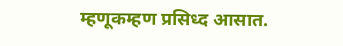म्हणूकम्हण प्रसिध्द आसात.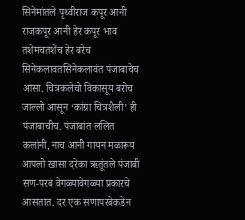सिनेमांतले पृथ्वीराज कपूर आनी राजकपूर आनी हेर कपूर भाव तशेमचतशेंच हेर बरेच सिनेकलावतसिनेकलावंत पंजाबाचेच आसा. चित्रकलेचो विकासूय बरोच जाल्लो आसून ‘कांग्रा चित्रशैली’ ही पंजाबाचीच. पंजाबांत ललित कलांनी, नाच आनी गायन मळारूय आपलो खासा दरेका ऋतूंतले पंजाबी सण-परब वेगळ्यावेगळ्या प्रकारचे आसतात. दर एक सणापरबेकडेन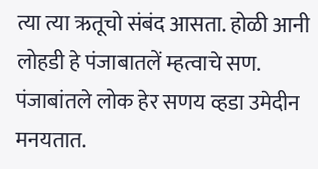त्या त्या ऋतूचो संबंद आसता. होळी आनी लोहडी हे पंजाबातलें म्हत्वाचे सण. पंजाबांतले लोक हेर सणय व्हडा उमेदीन मनयतात.